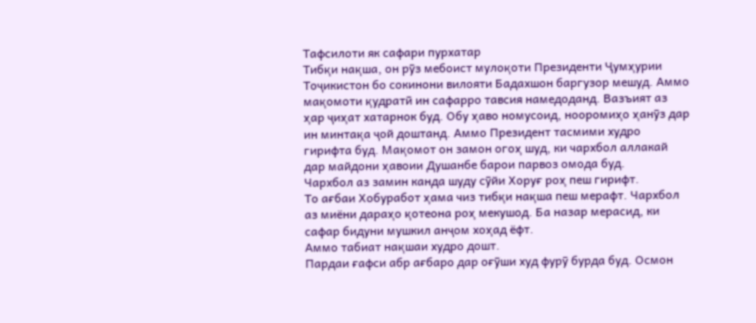Тафсилоти як сафари пурхатар
Тибқи нақша, он рӯз мебоист мулоқоти Президенти Ҷумҳурии Тоҷикистон бо сокинони вилояти Бадахшон баргузор мешуд. Аммо мақомоти қудратӣ ин сафарро тавсия намедоданд. Вазъият аз ҳар ҷиҳат хатарнок буд. Обу ҳаво номусоид, нооромиҳо ҳанӯз дар ин минтақа ҷой доштанд. Аммо Президент тасмими худро гирифта буд. Мақомот он замон огоҳ шуд, ки чархбол аллакай дар майдони ҳавоии Душанбе барои парвоз омода буд.
Чархбол аз замин канда шуду сӯйи Хоруғ роҳ пеш гирифт.
То ағбаи Хобуработ ҳама чиз тибқи нақша пеш мерафт. Чархбол аз миёни дараҳо қотеона роҳ мекушод. Ба назар мерасид, ки сафар бидуни мушкил анҷом хоҳад ёфт.
Аммо табиат нақшаи худро дошт.
Пардаи ғафси абр ағбаро дар оғӯши худ фурӯ бурда буд. Осмон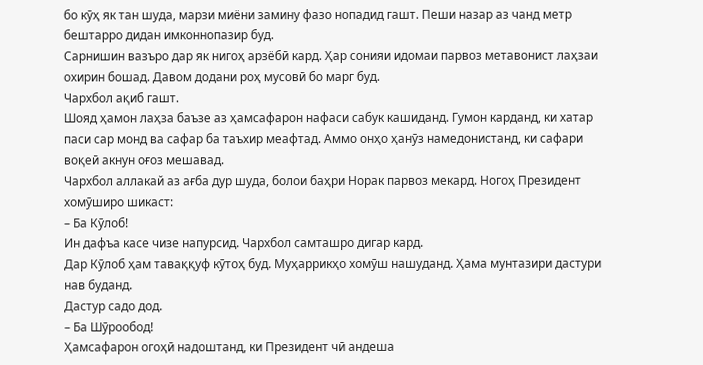бо кӯҳ як тан шуда, марзи миёни замину фазо нопадид гашт. Пеши назар аз чанд метр бештарро дидан имконнопазир буд.
Сарнишин вазъро дар як нигоҳ арзёбӣ кард. Ҳар сонияи идомаи парвоз метавонист лаҳзаи охирин бошад. Давом додани роҳ мусовӣ бо марг буд.
Чархбол ақиб гашт.
Шояд ҳамон лаҳза баъзе аз ҳамсафарон нафаси сабук кашиданд. Гумон карданд, ки хатар паси сар монд ва сафар ба таъхир меафтад. Аммо онҳо ҳанӯз намедонистанд, ки сафари воқеӣ акнун оғоз мешавад.
Чархбол аллакай аз ағба дур шуда, болои баҳри Норак парвоз мекард. Ногоҳ Президент хомӯширо шикаст:
– Ба Кӯлоб!
Ин дафъа касе чизе напурсид. Чархбол самташро дигар кард.
Дар Кӯлоб ҳам таваққуф кӯтоҳ буд. Муҳаррикҳо хомӯш нашуданд. Ҳама мунтазири дастури нав буданд.
Дастур садо дод.
– Ба Шӯрообод!
Ҳамсафарон огоҳӣ надоштанд, ки Президент чӣ андеша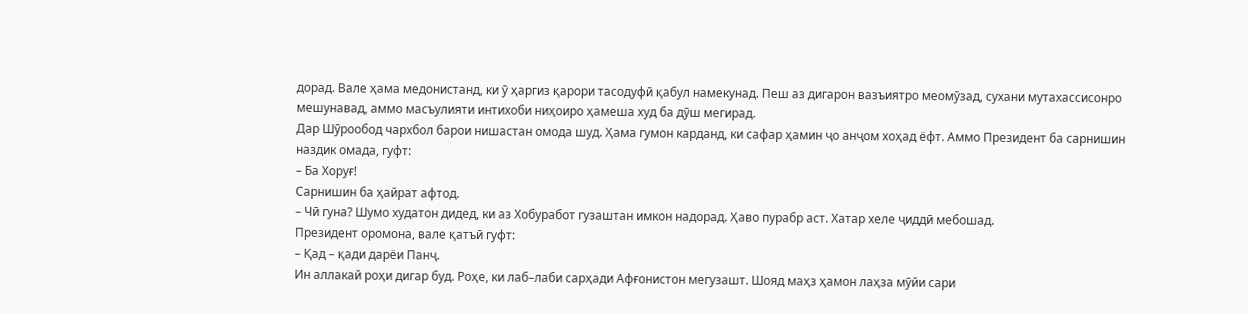дорад. Вале ҳама медонистанд, ки ӯ ҳаргиз қарори тасодуфӣ қабул намекунад. Пеш аз дигарон вазъиятро меомӯзад, сухани мутахассисонро мешунавад, аммо масъулияти интихоби ниҳоиро ҳамеша худ ба дӯш мегирад.
Дар Шӯрообод чархбол барои нишастан омода шуд. Ҳама гумон карданд, ки сафар ҳамин ҷо анҷом хоҳад ёфт. Аммо Президент ба сарнишин наздик омада, гуфт:
– Ба Хоруғ!
Сарнишин ба ҳайрат афтод.
– Чӣ гуна? Шумо худатон дидед, ки аз Хобуработ гузаштан имкон надорад. Ҳаво пурабр аст. Хатар хеле ҷиддӣ мебошад.
Президент оромона, вале қатъӣ гуфт:
– Қад – қади дарёи Панҷ.
Ин аллакай роҳи дигар буд. Роҳе, ки лаб–лаби сарҳади Афғонистон мегузашт. Шояд маҳз ҳамон лаҳза мӯйи сари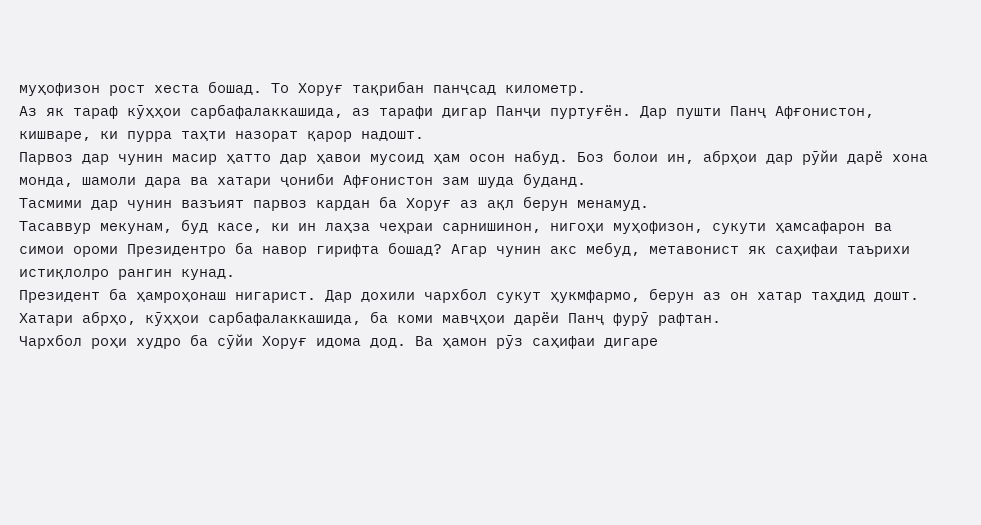муҳофизон рост хеста бошад. То Хоруғ тақрибан панҷсад километр.
Аз як тараф кӯҳҳои сарбафалаккашида, аз тарафи дигар Панҷи пуртуғён. Дар пушти Панҷ Афғонистон, кишваре, ки пурра таҳти назорат қарор надошт.
Парвоз дар чунин масир ҳатто дар ҳавои мусоид ҳам осон набуд. Боз болои ин, абрҳои дар рӯйи дарё хона монда, шамоли дара ва хатари ҷониби Афғонистон зам шуда буданд.
Тасмими дар чунин вазъият парвоз кардан ба Хоруғ аз ақл берун менамуд.
Тасаввур мекунам, буд касе, ки ин лаҳза чеҳраи сарнишинон, нигоҳи муҳофизон, сукути ҳамсафарон ва симои ороми Президентро ба навор гирифта бошад? Агар чунин акс мебуд, метавонист як саҳифаи таърихи истиқлолро рангин кунад.
Президент ба ҳамроҳонаш нигарист. Дар дохили чархбол сукут ҳукмфармо, берун аз он хатар таҳдид дошт. Хатари абрҳо, кӯҳҳои сарбафалаккашида, ба коми мавҷҳои дарёи Панҷ фурӯ рафтан.
Чархбол роҳи худро ба сӯйи Хоруғ идома дод. Ва ҳамон рӯз саҳифаи дигаре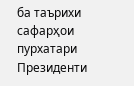ба таърихи сафарҳои пурхатари Президенти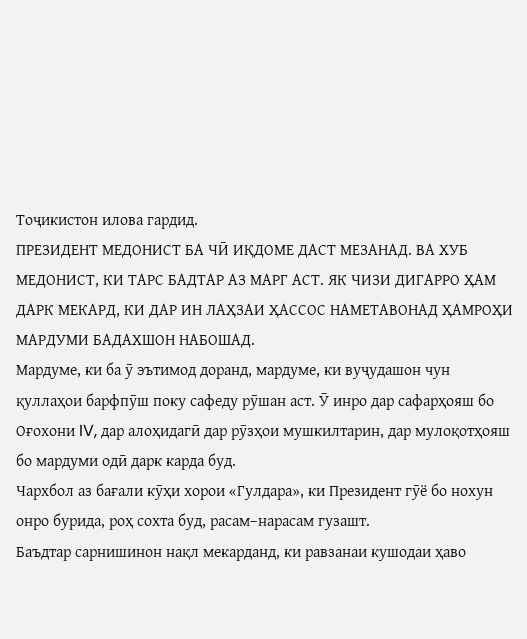Тоҷикистон илова гардид.
ПРЕЗИДЕНТ МЕДОНИСТ БА ЧӢ ИҚДОМЕ ДАСТ МЕЗАНАД. ВА ХУБ МЕДОНИСТ, КИ ТАРС БАДТАР АЗ МАРГ АСТ. ЯК ЧИЗИ ДИГАРРО ҲАМ ДАРК МЕКАРД, КИ ДАР ИН ЛАҲЗАИ ҲАССОС НАМЕТАВОНАД ҲАМРОҲИ МАРДУМИ БАДАХШОН НАБОШАД.
Мардуме, ки ба ӯ эътимод доранд, мардуме, ки вуҷудашон чун қуллаҳои барфпӯш поку сафеду рӯшан аст. Ӯ инро дар сафарҳояш бо Оғохони IV, дар алоҳидагӣ дар рӯзҳои мушкилтарин, дар мулоқотҳояш бо мардуми одӣ дарк карда буд.
Чархбол аз бағали кӯҳи хорои «Гулдара», ки Президент гӯё бо нохун онро бурида, роҳ сохта буд, расам–нарасам гузашт.
Баъдтар сарнишинон нақл мекарданд, ки равзанаи кушодаи ҳаво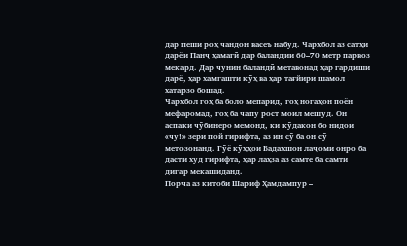дар пеши роҳ чандон васеъ набуд. Чархбол аз сатҳи дарёи Панҷ ҳамагӣ дар баландии 60–70 метр парвоз мекард. Дар чунин баландӣ метавонад ҳар гардиши дарё, ҳар хамгашти кӯҳ ва ҳар тағйири шамол хатарзо бошад.
Чархбол гоҳ ба боло мепарид, гоҳ ногаҳон поён мефаромад, гоҳ ба чапу рост моил мешуд. Он аспаки чӯбинеро мемонд, ки кӯдакон бо нидои «чу!» зери пой гирифта, аз ин сӯ ба он сӯ метозонанд. Гӯё кӯҳҳои Бадахшон лаҷоми онро ба дасти худ гирифта, ҳар лаҳза аз самте ба самти дигар мекашиданд.
Порча аз китоби Шариф Ҳамдампур –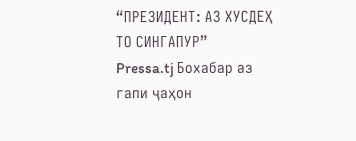“ПРЕЗИДЕНТ: АЗ ХУСДЕҲ ТО СИНГАПУР”
Pressa.tj Бохабар аз гапи ҷаҳон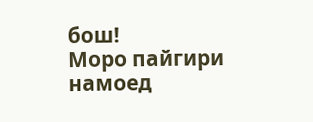бош!
Моро пайгири намоед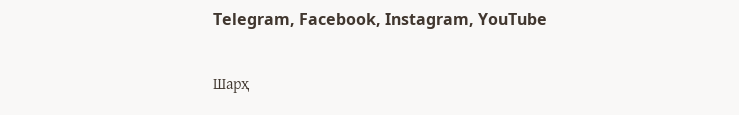Telegram, Facebook, Instagram, YouTube

Шарҳ